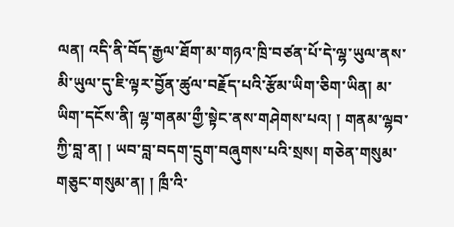ལན། འདི་ནི་བོད་རྒྱལ་ཐོག་མ་གཉའ་ཁྲི་བཙན་པོ་དེ་ལྷ་ཡུལ་ནས་མི་ཡུལ་དུ་ཇི་ལྟར་བྱོན་ཚུལ་བརྗོད་པའི་རྩོམ་ཡིག་ཅིག་ཡིན། མ་ཡིག་དངོས་ནི། ལྷ་གནམ་གྱྀ་སྟེང་ནས་གཤེགས་པའ། ། གནམ་ལྷབ་ཀྱི་བླ་ན། ། ཡབ་བླ་བདག་དྲུག་བཞུགས་པའི་སྲས། གཅེན་གསུམ་གཅུང་གསུམ་ན། ། ཁྲྀ་འི་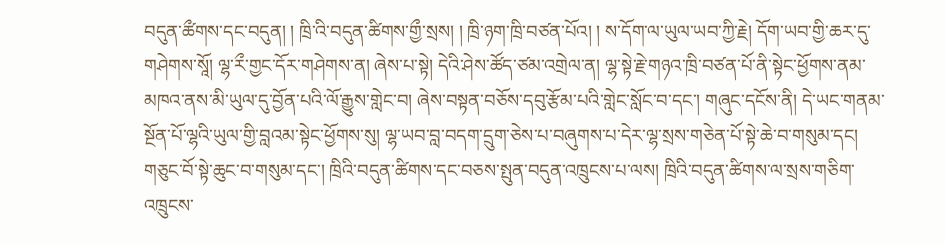བདུན་ཚྀགས་དང་བདུན། ། ཁྲི་འི་བདུན་ཚིགས་གྱྀ་སྲས། ། ཁྲི་ཉག་ཁྲི་བཙན་པོའ། ། ས་དོག་ལ་ཡུལ་ཡབ་ཀྱི་རྗེ། དོག་ཡབ་གྱི་ཆར་དུ་གཤེགས་སཱོ། ལྷ་རྀ་གྱང་དོར་གཤེགས་ན། ཞེས་པ་སྟེ། དེའི་ཤེས་ཚོད་ཙམ་འགྲེལ་ན། ལྷ་སྟེ་རྗེ་གཉའ་ཁྲི་བཙན་པོ་ནི་སྟེང་ཕྱོགས་ནམ་མཁའ་ནས་མི་ཡུལ་དུ་བྱོན་པའི་ལོ་རྒྱུས་གླེང་བ། ཞེས་བསྟན་བཅོས་དབུ་རྩོམ་པའི་གླེང་སློང་བ་དང་། གཞུང་དངོས་ནི། དེ་ཡང་གནམ་སྔོན་པོ་ལྷའི་ཡུལ་གྱི་བླའམ་སྟེང་ཕྱོགས་སུ། ལྷ་ཡབ་བླ་བདག་དྲུག་ཅེས་པ་བཞུགས་པ་དེར་ལྷ་སྲས་གཅེན་པོ་སྟེ་ཆེ་བ་གསུམ་དང། གཅུང་བོ་སྟེ་ཆུང་བ་གསུམ་དང་། ཁྲིའི་བདུན་ཚིགས་དང་བཅས་སྤུན་བདུན་འཁྲུངས་པ་ལས། ཁྲིའི་བདུན་ཚིགས་ལ་སྲས་གཅིག་འཁྲུངས་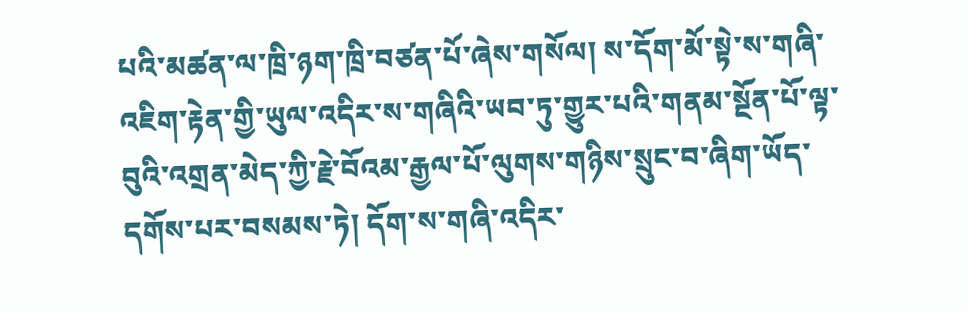པའི་མཚན་ལ་ཁྲི་ཉག་ཁྲི་བཙན་པོ་ཞེས་གསོལ། ས་དོག་མོ་སྟེ་ས་གཞི་འཇིག་རྟེན་གྱི་ཡུལ་འདིར་ས་གཞིའི་ཡབ་ཏུ་གྱུར་པའི་གནམ་སྔོན་པོ་ལྟ་བུའི་འགྲན་མེད་ཀྱི་རྗེ་བོའམ་རྒྱལ་པོ་ལུགས་གཉིས་སྲུང་བ་ཞིག་ཡོད་དགོས་པར་བསམས་ཏེ། དོག་ས་གཞི་འདིར་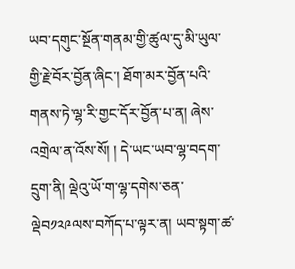ཡབ་དགུང་སྔོན་གནམ་གྱི་ཚུལ་དུ་མི་ཡུལ་གྱི་རྗེ་བོར་བྱོན་ཞིང་། ཐོག་མར་བྱོན་པའི་གནས་ཏེ་ལྷ་རི་གྱང་དོར་བྱོན་པ་ན། ཞེས་འགྲེལ་ན་འོས་སོ། ། དེ་ཡང་ཡབ་ལྷ་བདག་དྲུག་ནི། ལྡེའུ་ཡོ་ག་ལྷ་དགེས་ཅན་ལྡེབ༡༢༩ལས་བཀོད་པ་ལྟར་ན། ཡབ་སྟག་ཚ་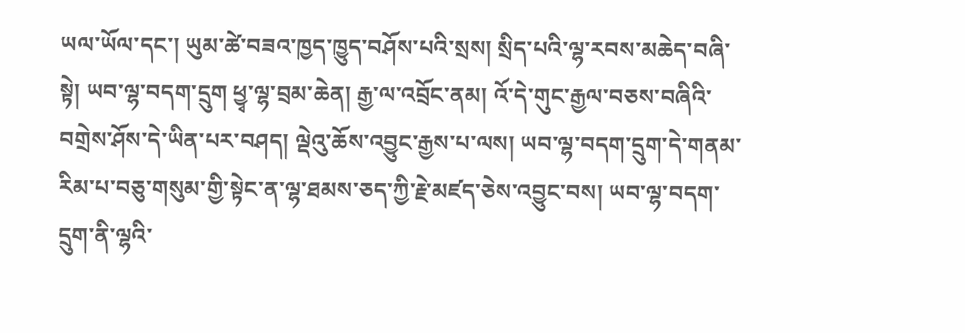ཡལ་ཡོལ་དང་། ཡུམ་ཚེ་བཟའ་ཁྱད་ཁྱུད་བཤོས་པའི་སྲས། སྲིད་པའི་ལྷ་རབས་མཆེད་བཞི་སྟེ། ཡབ་ལྷ་བདག་དྲུག ཕྱྭ་ལྷ་བྲམ་ཆེན། རྒྱ་ལ་འབྲོང་ནམ། འོ་དེ་གུང་རྒྱལ་བཅས་བཞིའི་བགྲེས་ཤོས་དེ་ཡིན་པར་བཤད། ལྡེའུ་ཆོས་འབྱུང་རྒྱས་པ་ལས། ཡབ་ལྷ་བདག་དྲུག་དེ་གནམ་རིམ་པ་བཅུ་གསུམ་གྱི་སྟེང་ན་ལྷ་ཐམས་ཅད་ཀྱི་རྗེ་མཛད་ཅེས་འབྱུང་བས། ཡབ་ལྷ་བདག་དྲུག་ནི་ལྷའི་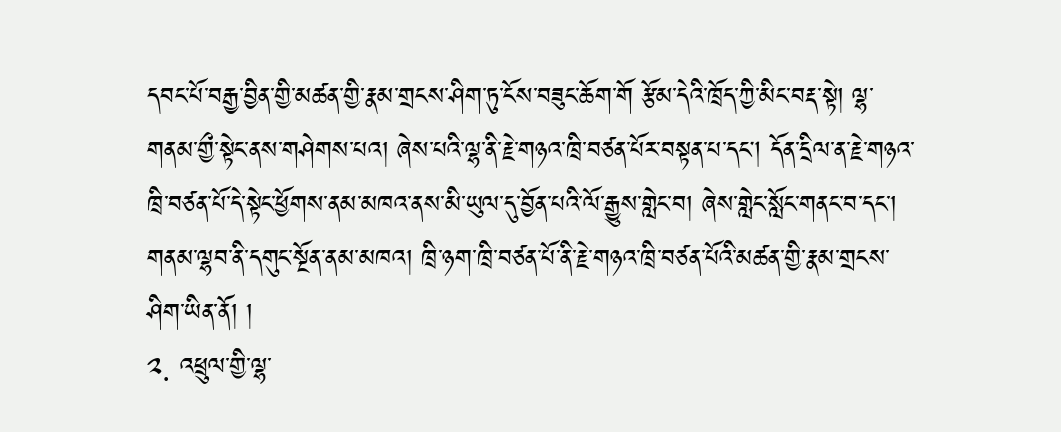དབང་པོ་བརྒྱ་བྱིན་གྱི་མཚན་གྱི་རྣམ་གྲངས་ཤིག་ཏུ་ངོས་བཟུང་ཆོག་གོ རྩོམ་དེའི་ཁྲོད་ཀྱི་མིང་བརྡ་སྟེ། ལྷ་གནམ་གྱྀ་སྟེང་ནས་གཤེགས་པའ། ཞེས་པའི་ལྷ་ནི་རྗེ་གཉའ་ཁྲི་བཙན་པོར་བསྟན་པ་དང། དོན་དྲིལ་ན་རྗེ་གཉའ་ཁྲི་བཙན་པོ་དེ་སྟེང་ཕྱོགས་ནམ་མཁའ་ནས་མི་ཡུལ་དུ་བྱོན་པའི་ལོ་རྒྱུས་གླེང་བ། ཞེས་གླེང་སློང་གནང་བ་དང་། གནམ་ལྷབ་ནི་དགུང་སྔོན་ནམ་མཁའ། ཁྲི་ཉག་ཁྲི་བཙན་པོ་ནི་རྗེ་གཉའ་ཁྲི་བཙན་པོའི་མཚན་གྱི་རྣམ་གྲངས་ཤིག་ཡིན་ནོ། །
༢. འཕྲུལ་གྱི་ལྷ་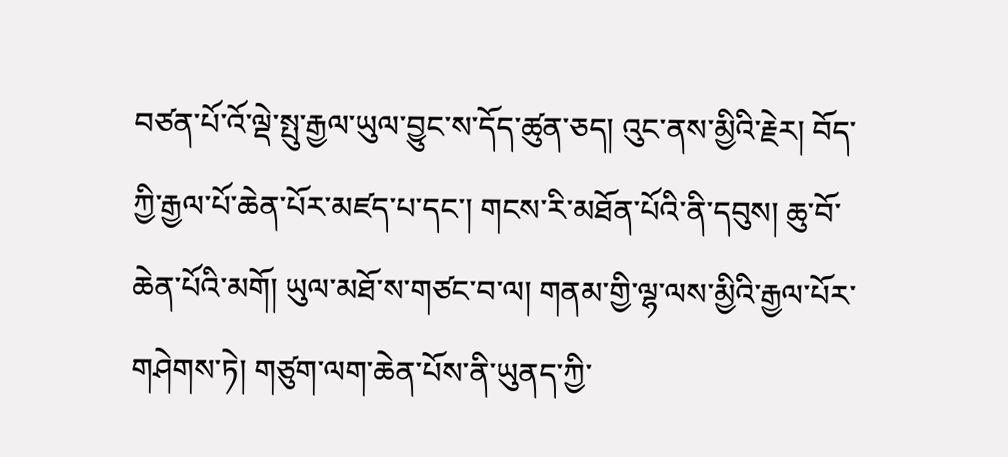བཙན་པོ་འོ་ལྡེ་སྤུ་རྒྱལ་ཡུལ་བྱུང་ས་དོད་ཚུན་ཅད། འུང་ནས་མྱིའི་རྗེར། བོད་ཀྱི་རྒྱལ་པོ་ཆེན་པོར་མཛད་པ་དང་། གངས་རི་མཐོན་པོའི་ནི་དབུས། ཆུ་བོ་ཆེན་པོའི་མགོ། ཡུལ་མཐོ་ས་གཙང་བ་ལ། གནམ་གྱི་ལྷ་ལས་མྱིའི་རྒྱལ་པོར་གཤེགས་ཏེ། གཙུག་ལག་ཆེན་པོས་ནི་ཡུནད་ཀྱི་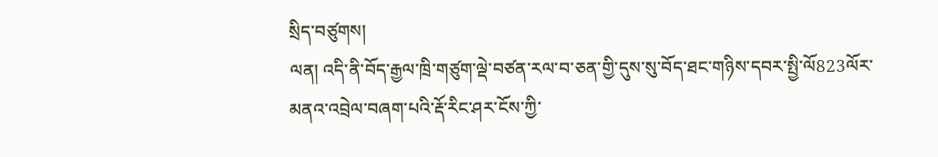སྲིད་བཙུགས།
ལན། འདི་ནི་བོད་རྒྱལ་ཁྲི་གཙུག་ལྡེ་བཙན་རལ་བ་ཅན་གྱི་དུས་སུ་བོད་ཐང་གཉིས་དབར་སྤྱི་ལོ823ལོར་མནའ་འབྲེལ་བཞག་པའི་རྡོ་རིང་ཤར་ངོས་ཀྱི་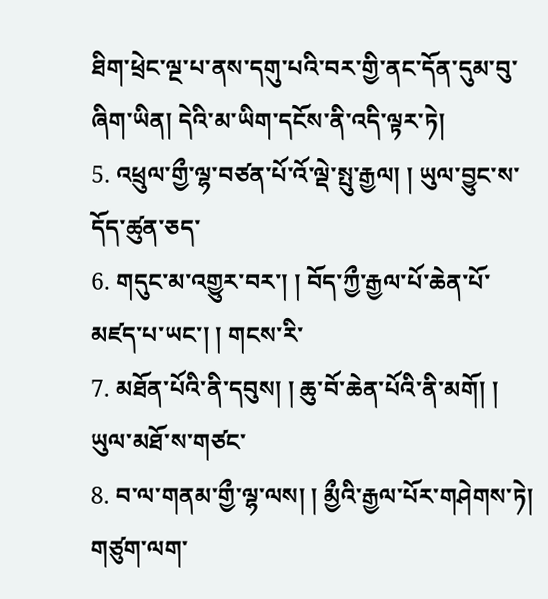ཐིག་ཕྲེང་ལྔ་པ་ནས་དགུ་པའི་བར་གྱི་ནང་དོན་དུམ་བུ་ཞིག་ཡིན། དེའི་མ་ཡིག་དངོས་ནི་འདི་ལྟར་ཏེ།
5. འཕྲུལ་གྱྀ་ལྷ་བཙན་པོ་འོ་ལྡེ་སྤུ་རྒྱལ། ། ཡུལ་བྱུང་ས་དོད་ཚུན་ཅད་
6. གདུང་མ་འགྱུར་བར་། ། བོད་ཀྱྀ་རྒྱལ་པོ་ཆེན་པོ་མཛད་པ་ཡང་། ། གངས་རི་
7. མཐོན་པོའི་ནི་དབུས། ། ཆུ་བོ་ཆེན་པོའི་ནི་མགོ། ། ཡུལ་མཐོ་ས་གཙང་
8. བ་ལ་གནམ་གྱྀ་ལྷ་ལས། ། མྱྀའི་རྒྱལ་པོར་གཤེགས་ཏེ། གཙུག་ལག་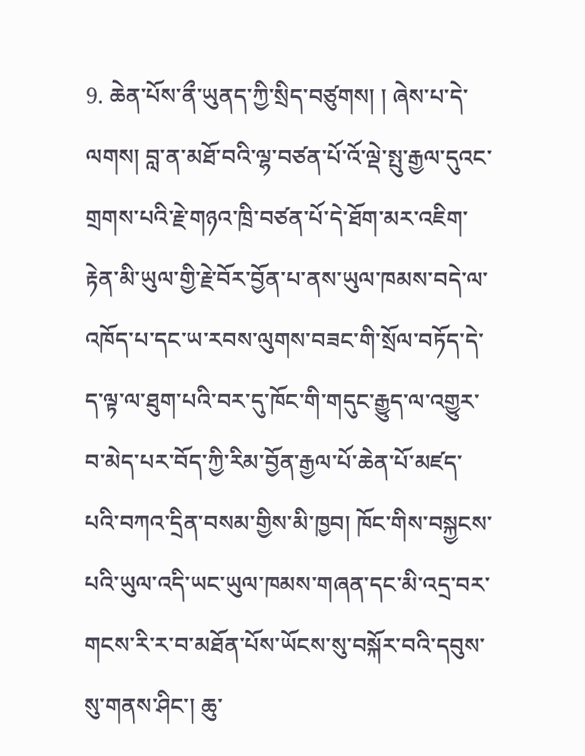9. ཆེན་པོས་ནྀ་ཡུནད་ཀྱི་སྲིད་བཙུགས། ། ཞེས་པ་དེ་ལགས། བླ་ན་མཐོ་བའི་ལྷ་བཙན་པོ་འོ་ལྡེ་སྤུ་རྒྱལ་དུའང་གྲགས་པའི་རྗེ་གཉའ་ཁྲི་བཙན་པོ་དེ་ཐོག་མར་འཇིག་རྟེན་མི་ཡུལ་གྱི་རྗེ་བོར་བྱོན་པ་ནས་ཡུལ་ཁམས་བདེ་ལ་འཁོད་པ་དང་ཡ་རབས་ལུགས་བཟང་གི་སྲོལ་བཏོད་དེ་ད་ལྟ་ལ་ཐུག་པའི་བར་དུ་ཁོང་གི་གདུང་རྒྱུད་ལ་འགྱུར་བ་མེད་པར་བོད་ཀྱི་རིམ་བྱོན་རྒྱལ་པོ་ཆེན་པོ་མཛད་པའི་བཀའ་དྲིན་བསམ་གྱིས་མི་ཁྱབ། ཁོང་གིས་བསྐྱངས་པའི་ཡུལ་འདི་ཡང་ཡུལ་ཁམས་གཞན་དང་མི་འདྲ་བར་གངས་རི་ར་བ་མཐོན་པོས་ཡོངས་སུ་བསྐོར་བའི་དབུས་སུ་གནས་ཤིང་། ཆུ་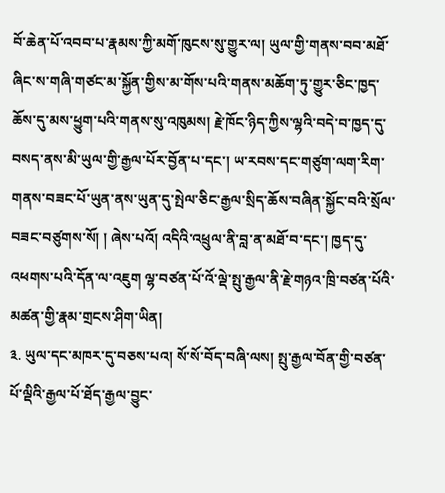བོ་ཆེན་པོ་འབབ་པ་རྣམས་ཀྱི་མགོ་ཁུངས་སུ་གྱུར་ལ། ཡུལ་གྱི་གནས་བབ་མཐོ་ཞིང་ས་གཞི་གཙང་མ་སྐྱོན་གྱིས་མ་གོས་པའི་གནས་མཆོག་ཏུ་གྱུར་ཅིང་ཁྱད་ཆོས་དུ་མས་ཕྱུག་པའི་གནས་སུ་འཁུམས། རྗེ་ཁོང་ཉིད་ཀྱིས་ལྷའི་བདེ་བ་ཁྱད་དུ་བསད་ནས་མི་ཡུལ་གྱི་རྒྱལ་པོར་བྱོན་པ་དང་། ཡ་རབས་དང་གཙུག་ལག་རིག་གནས་བཟང་པོ་ཡུན་ནས་ཡུན་དུ་སྤེལ་ཅིང་རྒྱལ་སྲིད་ཆོས་བཞིན་སྐྱོང་བའི་སྲོལ་བཟང་བཙུགས་སོ། ། ཞེས་པའོ། འདིའི་འཕྲུལ་ནི་བླ་ན་མཐོ་བ་དང་། ཁྱད་དུ་འཕགས་པའི་དོན་ལ་འཇུག ལྷ་བཙན་པོ་འོ་ལྡེ་སྤུ་རྒྱལ་ནི་རྗེ་གཉའ་ཁྲི་བཙན་པོའི་མཚན་གྱི་རྣམ་གྲངས་ཤིག་ཡིན།
༣. ཡུལ་དང་མཁར་དུ་བཅས་པའ། སོ་སོ་བོད་བཞི་ལས། སྤུ་རྒྱལ་བོན་གྱི་བཙན་པོ་ལྡིའི་རྒྱལ་པོ་ཐོད་རྒྱལ་བྱུང་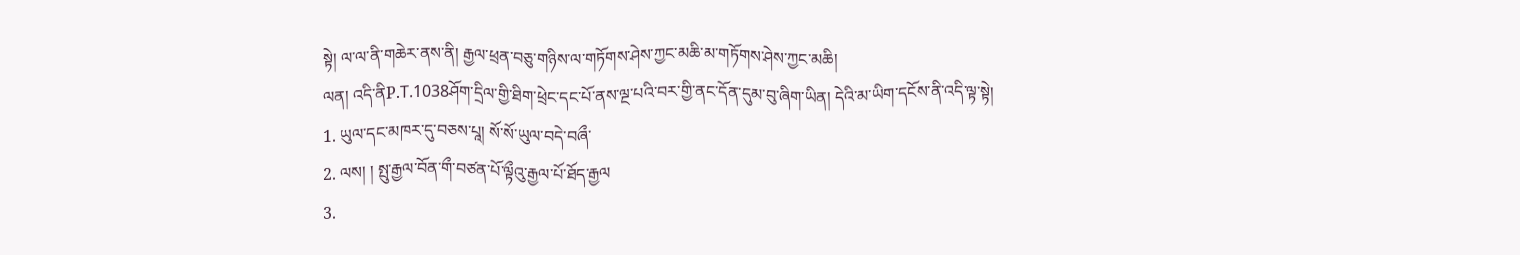སྟེ། ལ་ལ་ནི་གཆེར་ནས་ནི། རྒྱལ་ཕྲན་བཅུ་གཉིས་ལ་གཏོགས་ཤེས་ཀྱང་མཆི་མ་གཏོགས་ཤེས་ཀྱང་མཆི།
ལན། འདི་ནིP.T.1038ཤོག་དྲིལ་གྱི་ཐིག་ཕྲེང་དང་པོ་ནས་ལྔ་པའི་བར་གྱི་ནང་དོན་དུམ་བུ་ཞིག་ཡིན། དེའི་མ་ཡིག་དངོས་ནི་འདི་ལྟ་སྟེ།
1. ཡུལ་དང་མཁར་དུ་བཅས་པཱ། སོ་སོ་ཡུལ་བདེ་བཞྀ་
2. ལས། ། སྤུ་རྒྱལ་བོན་གྀ་བཙན་པོ་ལྟྀའུ་རྒྱལ་པོ་ཐོད་རྒྱལ
3.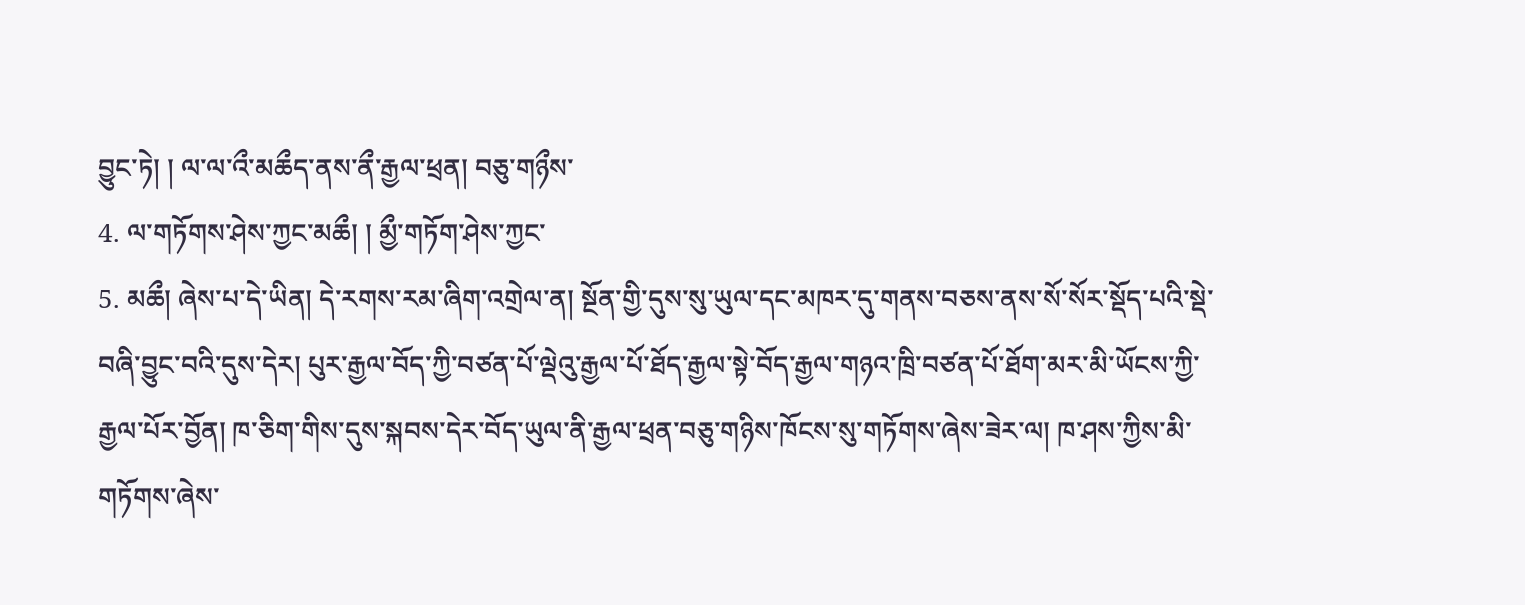བྱུང་ཏེ། ། ལ་ལ་འྀ་མཆྀད་ནས་ནྀ་རྒྱལ་ཕྲན། བཅུ་གཉྀས་
4. ལ་གཏོགས་ཤེས་ཀྱང་མཆྀ། ། མྱྀ་གཏོག་ཤེས་ཀྱང་
5. མཆྀ། ཞེས་པ་དེ་ཡིན། དེ་རགས་རམ་ཞིག་འགྲེལ་ན། སྔོན་གྱི་དུས་སུ་ཡུལ་དང་མཁར་དུ་གནས་བཅས་ནས་སོ་སོར་སྡོད་པའི་སྡེ་བཞི་བྱུང་བའི་དུས་དེར། པུར་རྒྱལ་བོད་ཀྱི་བཙན་པོ་ལྡེའུ་རྒྱལ་པོ་ཐོད་རྒྱལ་སྟེ་བོད་རྒྱལ་གཉའ་ཁྲི་བཙན་པོ་ཐོག་མར་མི་ཡོངས་ཀྱི་རྒྱལ་པོར་བྱོན། ཁ་ཅིག་གིས་དུས་སྐབས་དེར་བོད་ཡུལ་ནི་རྒྱལ་ཕྲན་བཅུ་གཉིས་ཁོངས་སུ་གཏོགས་ཞེས་ཟེར་ལ། ཁ་ཤས་ཀྱིས་མི་གཏོགས་ཞེས་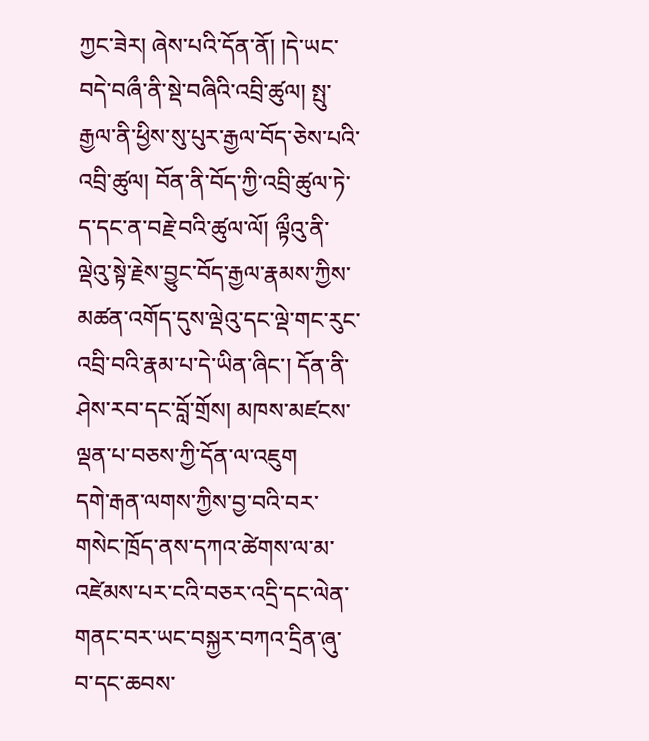ཀྱང་ཟེར། ཞེས་པའི་དོན་ནོ། །དེ་ཡང་བདེ་བཞྀ་ནི་སྡེ་བཞིའི་འབྲི་ཚུལ། སྤུ་རྒྱལ་ནི་ཕྱིས་སུ་པུར་རྒྱལ་བོད་ཅེས་པའི་འབྲི་ཚུལ། བོན་ནི་བོད་ཀྱི་འབྲི་ཚུལ་ཏེ་ད་དང་ན་བརྗེ་བའི་ཚུལ་ལོ། ལྟྀའུ་ནི་ལྡེའུ་སྟེ་རྗེས་བྱུང་བོད་རྒྱལ་རྣམས་ཀྱིས་མཚན་འགོད་དུས་ལྡེའུ་དང་ལྡེ་གང་རུང་འབྲི་བའི་རྣམ་པ་དེ་ཡིན་ཞིང་། དོན་ནི་ཤེས་རབ་དང་བློ་གྲོས། མཁས་མཛངས་ལྡན་པ་བཅས་ཀྱི་དོན་ལ་འཇུག
དགེ་རྒན་ལགས་ཀྱིས་བྱ་བའི་བར་གསེང་ཁྲོད་ནས་དཀའ་ཚེགས་ལ་མ་འཛེམས་པར་ངའི་བཅར་འདྲི་དང་ལེན་གནང་བར་ཡང་བསྐྱར་བཀའ་དྲིན་ཞུ་བ་དང་ཆབས་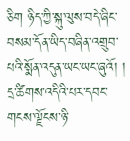ཅིག ཉིད་ཀྱི་སྐུ་ལུས་བདེ་ཞིང་བསམ་དོན་ཡིད་བཞིན་འགྲུབ་པའི་སྨོན་འདུན་ཡང་ཡང་ཞུའོ། །
དྲ་ཚིགས་འདིའི་པར་དབང་གངས་ལྗོངས་ཉི་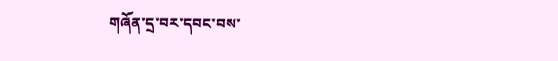གཞོན་དྲ་བར་དབང་བས་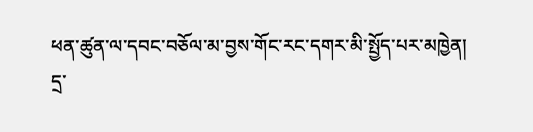ཕན་ཚུན་ལ་དབང་བཅོལ་མ་བྱས་གོང་རང་དགར་མི་སྤྱོད་པར་མཁྱེན།
དྲ་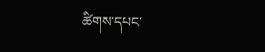ཚིགས་དཔང་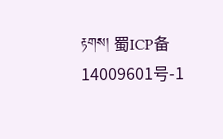རྟགས། 蜀ICP备14009601号-1